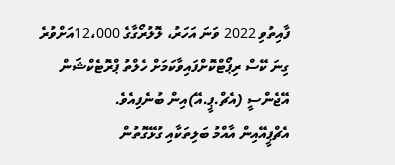ފާއިތުވި 2022 ވަނަ އަހަރު، ލޮލުރޯގާގެ 12،000އަށްވުރެ ގިނަ ކޭސް ރިޕޯޓްކޮށްފައިވާކަމަށް ހެލްތު ޕްރޮޓެކްޝަން އޭޖެންސީ (އެޗް.ޕީ.އޭ)އިން ބުނެފިއެވެ.
އެޗްޕީއޭއިން އާއްމު ބަލިތަކާއި ގުޅޭގޮތުން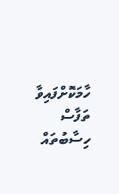ހާމަކޮށްފައިވާ ތަފާސް ހިސާބުތައް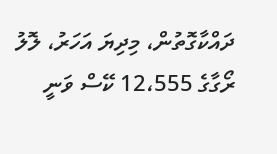ދައްކާގޮތުން، މިދިޔަ އަހަރު، ލޮލު ރޯގާގެ 12،555 ކޭސް ވަނީ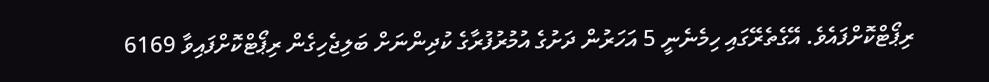ރިޕޯޓްކޮށްފައެވެ. އޭގެތެރޭގައި ހިމެނެނީ 5 އަހަރުން ދަށުގެ އުމުރުފުރާގެ ކުދިންނަށް ބަލިޖެހިގެން ރިޕޯޓްކޮށްފައިވާ 6169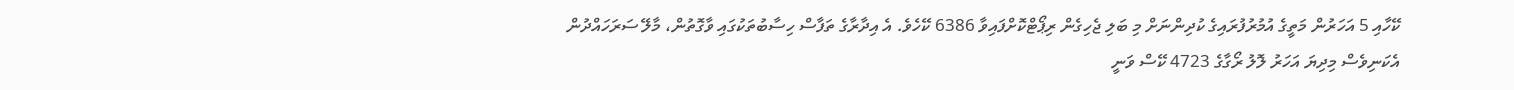ކޭހާއި 5 އަހަރުން މަތީގެ އުމުރުފުރައިގެ ކުދިންނަށް މި ބަލި ޖެހިގެން ރިޕޯޓްކޮށްފައިވާ 6386 ކޭހެވެ. އެ އިދާރާގެ ތަފާސް ހިސާބުތަކުގައި ވާގޮތުން، މާލޭ ސަރަހައްދުން އެކަނިވެސް މިދިޔަ އަހަރު ލޮލު ރޯގާގެ 4723 ކޭސް ވަނީ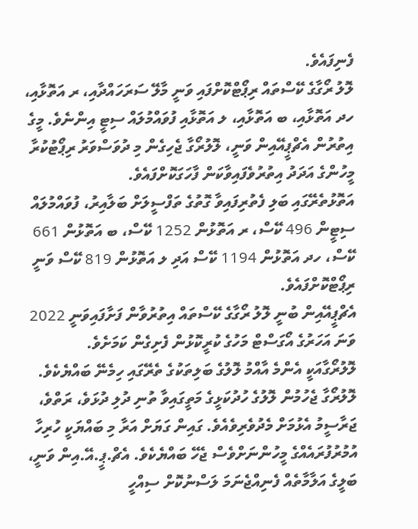ފެނިފައެވެ.
ލޮލު ރޯގާގެ ކޭސްތައް ރިޕޯޓްކޮށްފައި ވަނީ މާލޭ ސަރަހައްދާއި، ރ އަތޮޅާއި، ހދ އަތޮޅާއި، ބ އަތޮޅާއި، ލ އަތޮޅާއި ފުވައްމުލައް ސިޓީ އިންނެވެ. މީގެ އިތުރުން އެޗްޕީއޭއިން ވަނީ، ލޮލުރޯގާ ޖެހިގެން މި ދުވަސްވަރު ރިޕޯޓުކުރާ މީހުންގެ އަދަދު އިތުރުވެފައިވާކަން ފާހަގަކޮށްފައެވެ.
އަތޮޅުތެރޭގައި ބަލި ފެތުރިފައިވާ ގޮތުގެ ތަފްސީލަށް ބަލާއިރު، ފުވައްމުލައް ސިޓީން 496 ކޭސް، ރ އަތޮޅުން 1252 ކޭސް، ބ އަތޮޅުން 661 ކޭސް، ހދ އަތޮޅުން 1194 ކޭސް އަދި ލ އަތޮޅުން 819 ކޭސް ވަނީ ރިޕޯޓްކޮށްފައެވެ.
އެޗްޕީއޭއިން ބުނީ ލޮލު ރޯގާގެ ކޭސްތައް އިތުރުވާން ފަށާފައިވަނީ 2022 ވަނަ އަހަރުގެ އޯގަސްޓް މަހުގެ ކުރީކޮޅުން ފެށިގެން ކަމަށެވެ.
ލޮލުރޯގާއަކީ އެންމެ އާއްމު ލޮލުގެ ބަލިތަކުގެ ތެރޭގައި ހިމެނޭ ބައްޔެކެވެ. ލޮލުރޯގާ ޖެހުމުން ލޮލުގެ ހުދުކަޅީގެ މަތީގައިވާ ތުނި ދުލި ދުޅަވެ، ރަތްވެ، ޖަރާސީމު އެޅުމަށް މެދުވެރިވެއެވެ. ގައިން ގަޔަށް އަރާ މި ބައްޔަކީ ހުރިހާ އުމުރުފުރައެއްގެ މީހުންނަށްވެސް ޖެހޭ ބައްޔެކެވެ. އެޗް.ޕީ.އޭ.އިން ވަނީ، ބަލީގެ އަލާމާތެއް ފެނިއްޖެނަމަ ލަސްނުކޮށް ސިއްހީ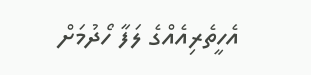އެހީތެރިއެއްގެ ލަފާ ހޯދުމަށް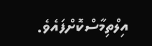އިލްތިމާސްކޮށްފައެވެ.